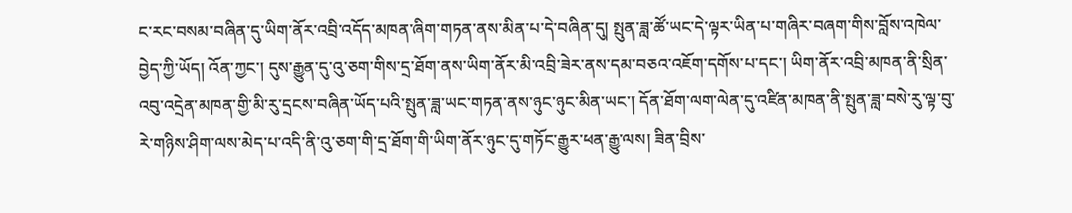ང་རང་བསམ་བཞིན་དུ་ཡིག་ནོར་འབྲི་འདོད་མཁན་ཞིག་གཏན་ནས་མིན་པ་དེ་བཞིན་དུ། སྤུན་ཟླ་ཚོ་ཡང་དེ་ལྟར་ཡིན་པ་གཞིར་བཞག་གིས་བློས་འཁེལ་བྱེད་ཀྱི་ཡོད། འོན་ཀྱང་། དུས་རྒྱུན་དུ་འུ་ཅག་གིས་དྲ་ཐོག་ནས་ཡིག་ནོར་མི་འབྲི་ཟེར་ནས་དམ་བཅའ་འཇོག་དགོས་པ་དང་། ཡིག་ནོར་འབྲི་མཁན་ནི་སྲིན་འབུ་འདྲེན་མཁན་གྱི་མི་རུ་དྲངས་བཞིན་ཡོད་པའི་སྤུན་ཟླ་ཡང་གཏན་ནས་ཉུང་ཉུང་མིན་ཡང་། དོན་ཐོག་ལག་ལེན་དུ་འཛིན་མཁན་ནི་སྤུན་ཟླ་བསེ་རུ་ལྟ་བུ་རེ་གཉིས་ཤིག་ལས་མེད་པ་འདི་ནི་འུ་ཅག་གི་དྲ་ཐོག་གི་ཡིག་ནོར་ཉུང་དུ་གཏོང་རྒྱུར་ཕན་རྒྱུ་ལས། ཟིན་བྲིས་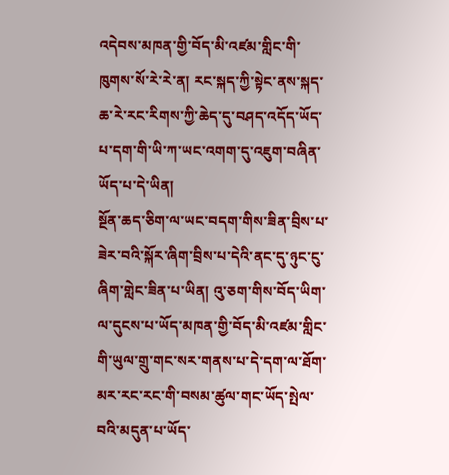འདེབས་མཁན་གྱི་བོད་མི་འཛམ་གླིང་གི་ཁུགས་སོ་རེ་རེ་ན། རང་སྐད་ཀྱི་སྟེང་ནས་སྐད་ཆ་རེ་རང་རིགས་ཀྱི་ཆེད་དུ་བཤད་འདོད་ཡོད་པ་དག་གི་ཡི་ཀ་ཡང་འགག་དུ་འཇུག་བཞིན་ཡོད་པ་དེ་ཡིན།
སྔོན་ཆད་ཅིག་ལ་ཡང་བདག་གིས་ཟིན་བྲིས་པ་ཟེར་བའི་སྐོར་ཞིག་བྲིས་པ་དེའི་ནང་དུ་ཉུང་ངུ་ཞིག་གླེང་ཟིན་པ་ཡིན། འུ་ཅག་གིས་བོད་ཡིག་ལ་དུངས་པ་ཡོད་མཁན་གྱི་བོད་མི་འཛམ་གླིང་གི་ཡུལ་གྲུ་གང་སར་གནས་པ་དེ་དག་ལ་ཐོག་མར་རང་རང་གི་བསམ་ཚུལ་གང་ཡོད་སྤེལ་བའི་མདུན་པ་ཡོད་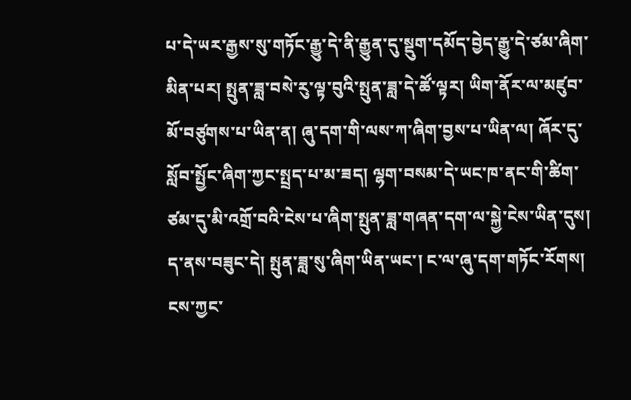པ་དེ་ཡར་རྒྱས་སུ་གཏོང་རྒྱུ་དེ་ནི་རྒྱུན་དུ་སྡུག་དམོད་བྱེད་རྒྱུ་དེ་ཙམ་ཞིག་མིན་པར། སྤུན་ཟླ་བསེ་རུ་ལྟ་བུའི་སྤུན་ཟླ་དེ་ཚོ་ལྟར། ཡིག་ནོར་ལ་མཛུབ་མོ་བཙུགས་པ་ཡིན་ན། ཞུ་དག་གི་ལས་ཀ་ཞིག་བྱས་པ་ཡིན་ལ། ཞོར་དུ་སློབ་སྤྱོང་ཞིག་ཀྱང་སྤྲད་པ་མ་ཟད། ལྷག་བསམ་དེ་ཡང་ཁ་ནང་གི་ཚིག་ཙམ་དུ་མི་འགྲོ་བའི་ངེས་པ་ཞིག་སྤུན་ཟླ་གཞན་དག་ལ་སྐྱེ་ངེས་ཡིན་དུས། ད་ནས་བཟུང་དེ། སྤུན་ཟླ་སུ་ཞིག་ཡིན་ཡང་། ང་ལ་ཞུ་དག་གཏོང་རོགས། ངས་ཀྱང་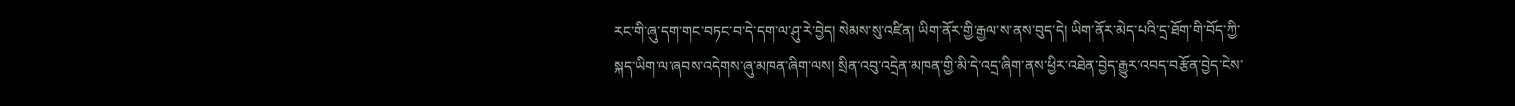རང་གི་ཞུ་དག་གང་བཏང་བ་དེ་དག་ལ་ཤུ་རེ་བྱེད། སེམས་སུ་འཛིན། ཡིག་ནོར་གྱི་རྒྱལ་ས་ནས་བུད་དེ། ཡིག་ནོར་མེད་པའི་དྲ་ཐོག་གི་བོད་ཀྱི་སྐད་ཡིག་ལ་ཞབས་འདེགས་ཞུ་མཁན་ཞིག་ལས། སྲིན་འབུ་འདྲེན་མཁན་གྱི་མི་དེ་འདྲ་ཞིག་ནས་ཕྱིར་འཐེན་བྱེད་རྒྱུར་འབད་བརྩོན་བྱེད་ངེས་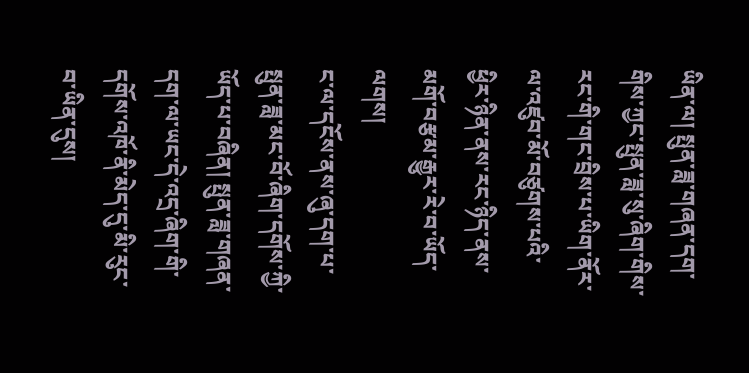ཡིན་ལ། སྤུན་ཟླ་གཞན་དག་གིས་ཀྱང་སྤུན་ཟླ་སུ་ཞིག་གིས་རང་གི་གང་བྲིས་པ་ཡིག་ནོར་ལ་འཛུབ་མོ་བཙུགས་པའི་ཕྱིར་ཉིན་ནས་རང་ཉིད་ནས་མགོ་བརྩམ་རྒྱུར་རེ་བ་ཡོད་ལགས།
ང་ལ་དངོས་ནས་ཞུ་དག་པ་སྤུན་ཟླ་མང་བོ་ཞིག་དགོས་ཀྱི་ཡོད་པ་བཞིན། སྤུན་ཟླ་གཞན་དག་ལ་ཡང་དེ་འདྲ་ཞིག་གི་དགོས་འཁོ་ནི་མེད་དུ་མི་རུང་བ་ཡིན་དུས།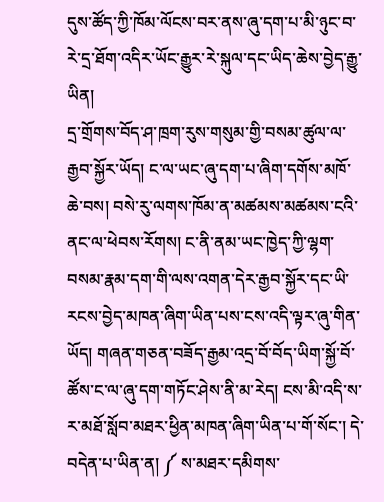དུས་ཚོད་ཀྱི་ཁོམ་ལོངས་བར་ནས་ཞུ་དག་པ་མི་ཉུང་བ་རེ་དྲ་ཐོག་འདིར་ཡོང་རྒྱུར་རེ་སྐུལ་དང་ཡིད་ཆེས་བྱེད་རྒྱུ་ཡིན།
དྲ་གྲོགས་བོད་ཤ་ཁྲག་རུས་གསུམ་གྱི་བསམ་ཚུལ་ལ་རྒྱབ་སྐྱོར་ཡོད། ང་ལ་ཡང་ཞུ་དག་པ་ཞིག་དགོས་མཁོ་ཆེ་བས། བསེ་རུ་ལགས་ཁོམ་ན་མཚམས་མཚམས་ངའི་ནང་ལ་ཕེབས་རོགས། ང་ནི་ནམ་ཡང་ཁྱེད་ཀྱི་ལྷག་བསམ་རྣམ་དག་གི་ལས་འགན་དེར་རྒྱབ་སྐྱོར་དང་ཡི་རངས་བྱེད་མཁན་ཞིག་ཡིན་པས་ངས་འདི་ལྟར་ཞུ་གིན་ཡོད། གཞན་གཅན་བཟོད་རྒྱམ་འདྲ་བོ་བོད་ཡིག་སྐྱོ་བོ་ཚོས་ང་ལ་ཞུ་དག་གཏོང་ཤེས་ནི་མ་རེད། ངས་མི་འདི་ས་ར་མཐོ་སློབ་མཐར་ཕྱིན་མཁན་ཞིག་ཡིན་པ་གོ་སོང་། དེ་བདེན་པ་ཡིན་ན། ༼ ས་མཐར་དམིགས་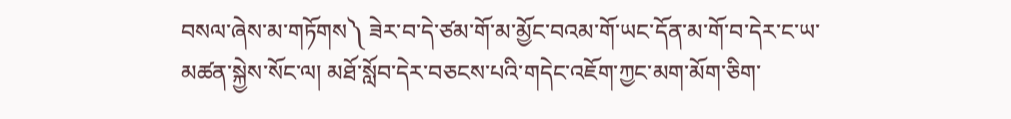བསལ་ཞེས་མ་གཏོགས༽ ཟེར་བ་དེ་ཙམ་གོ་མ་མྱོང་བའམ་གོ་ཡང་དོན་མ་གོ་བ་དེར་ང་ཡ་མཚན་སྐྱེས་སོང་ལ། མཐོ་སློབ་དེར་བཅངས་པའི་གདེང་འཇོག་ཀྱང་མག་མོག་ཅིག་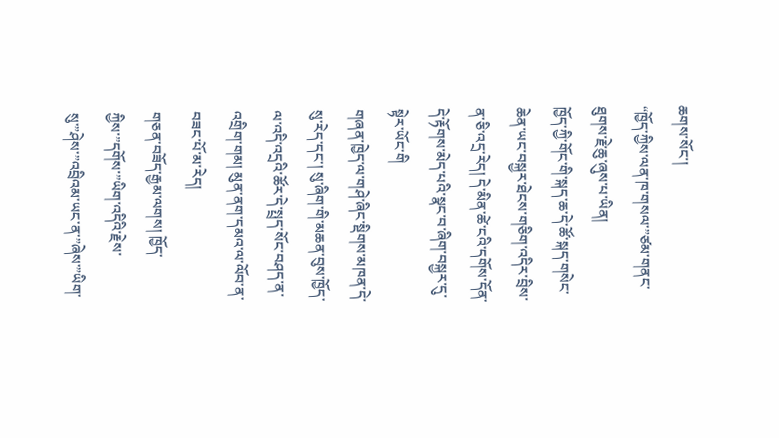ཆགས་སོང་།
“ཁྱོད་ཀྱིས་ལན་ཁ་གསལ་”ཙམ་གནང་ཐུགས་རྗེ་ཆུ་ཞུས་པ་ཡིན།
ཁྱོད་ཀྱི་གོང་གི་སྐད་ཆ་དེ་ཚོ་སྐད་གསེང་ཆེན་ཡང་བསྐྱར་ཐེངས་གཅིག་འདིར་བྲིས་ན་ཅི་འདྲ་རེད། དེ་མིན་ཚེ་ངའི་དགོས་དོན་དེ་རྟོགས་མེད་པའི་སྣང་བ་ཞིག་བསྐྱར་དུ་སྟེར་ཡོང་གི
གཞན་ཁྱེད་ལ་གཤེ་ཞིང་སྡིགས་མཁན་དེ་སུ་རེད་དང་། སུ་ཞིག་གི་མཆན་བུས་ཁྱོད་ལ་འདི་འདྲའི་ཚོར་དེ་སྤྲད་སོང་བཤད་ན་འགྲིག་གམ། མུན་ནག་དམའ་ལ་ལོབ་ན་བཟང་པོ་མ་རེད།
གཅན་བཟོད་རྒྱམ་ལགས། ཁྱོད་ཀྱིས་”དགོས་”ཡིག་འདིའི་རྗེས་སུ་”ཤེས་”འབྲིའམ་ཡང་ན་”ཞེས་”ཡིག་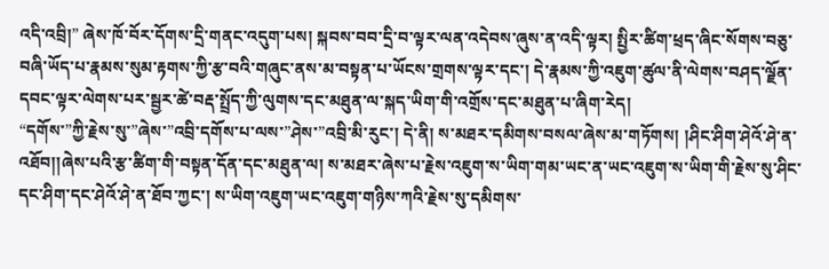འདི་འབྲི།” ཞེས་ཁོ་བོར་དོགས་དྲི་གནང་འདུག་པས། སྐབས་བབ་དྲི་བ་ལྟར་ལན་འདེབས་ཞུས་ན་འདི་ལྟར། སྤྱིར་ཚིག་ཕྲད་ཞིང་སོགས་བཅུ་བཞི་ཡོད་པ་རྣམས་སུམ་རྟགས་ཀྱི་རྩ་བའི་གཞུང་ནས་མ་བསྟན་པ་ཡོངས་གྲགས་ལྟར་དང་། དེ་རྣམས་ཀྱི་འཇུག་ཚུལ་ནི་ལེགས་བཤད་ལྗོན་དབང་ལྟར་ལེགས་པར་སྦྱར་ཚེ་བརྡ་སྤྲོད་ཀྱི་ལུགས་དང་མཐུན་ལ་སྐད་ཡིག་གི་འགྲོས་དང་མཐུན་པ་ཞིག་རེད།
“དགོས་”ཀྱི་རྗེས་སུ་”ཞེས་”འབྲི་དགོས་པ་ལས་”ཤེས་”འབྲི་མི་རུང་། དེ་ནི། ས་མཐར་དམིགས་བསལ་ཞེས་མ་གཏོགས། །ཤིང་ཤིག་ཤེའོ་ཤེ་ན་འཐོབ།།ཞེས་པའི་རྩ་ཚིག་གི་བསྟན་དོན་དང་མཐུན་ལ། ས་མཐར་ཞེས་པ་རྗེས་འཇུག་ས་ཡིག་གམ་ཡང་ན་ཡང་འཇུག་ས་ཡིག་གི་རྗེས་སུ་ཤིང་དང་ཤིག་དང་ཤེའོ་ཤེ་ན་ཐོབ་ཀྱང་། ས་ཡིག་འཇུག་ཡང་འཇུག་གཉིས་ཀའི་རྗེས་སུ་དམིགས་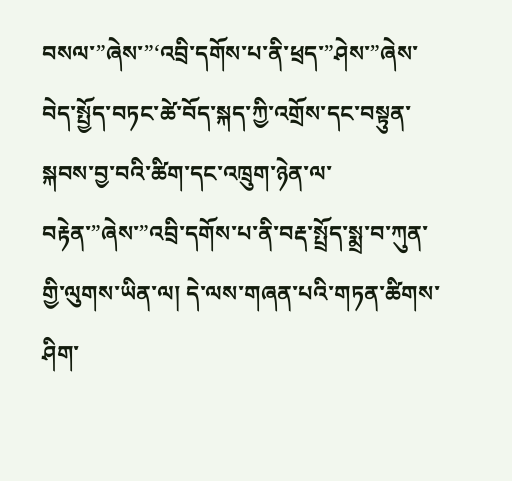བསལ་”ཞེས་”‘འབྲི་དགོས་པ་ནི་ཕྲད་”ཤེས་”ཞེས་བེད་སྤྱོད་བཏང་ཚེ་བོད་སྐད་ཀྱི་འགྲོས་དང་བསྟུན་སྐབས་བྱ་བའི་ཚིག་དང་འཁྲུག་ཉེན་ལ་བརྟེན་”ཞེས་”འབྲི་དགོས་པ་ནི་བརྡ་སྤྲོད་སྨྲ་བ་ཀུན་གྱི་ལུགས་ཡིན་ལ། དེ་ལས་གཞན་པའི་གཏན་ཚིགས་ཤིག་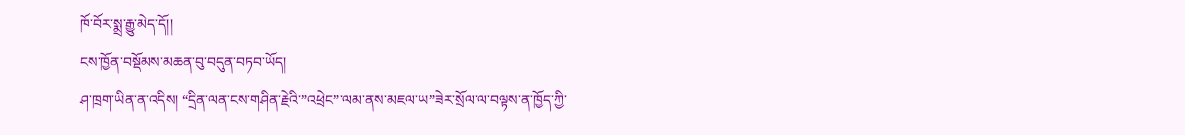ཁོ་བོར་སྨྲ་རྒྱུ་མེད་དོ།།
ངས་ཁྱོན་བསྡོམས་མཆན་བུ་བདུན་བཏབ་ཡོད།
ཤ་ཁྲག་ཡིན་ན་འདིས། “དྲིན་ལན་ངས་གཤིན་རྗེའི་”འཕྲེང”་ལམ་ནས་མཇལ་ཡ”ཟེར་སྲོལ་ལ་བལྟས་ན་ཁྱོད་ཀྱི་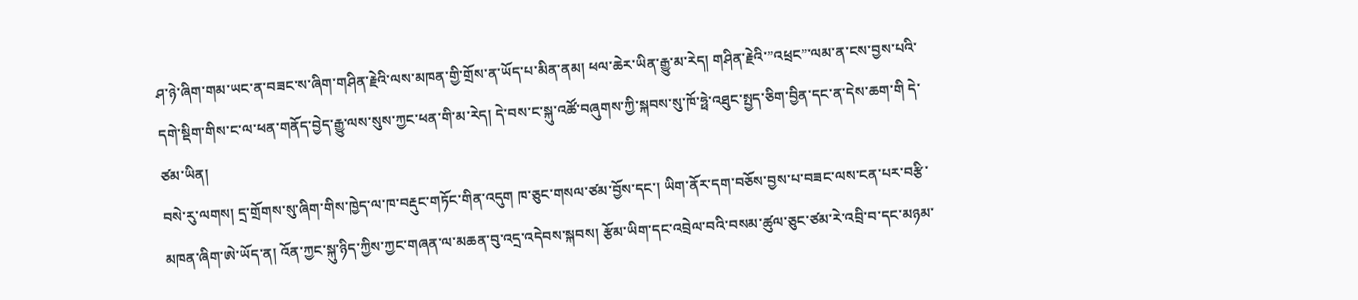ཤ་ཉེ་ཞིག་གམ་ཡང་ན་བཟང་ས་ཞིག་གཤིན་རྗེའི་ལས་མཁན་གྱི་གྲོས་ན་ཡོད་པ་མིན་ནམ། ཕལ་ཆེར་ཡིན་རྒྱུ་མ་རེད། གཤིན་རྗེའི་”འཕྲང”་ལམ་ན་ངས་བྱས་པའི་དགེ་སྡིག་གིས་ང་ལ་ཕན་གནོད་བྱེད་རྒྱུ་ལས་སུས་ཀྱང་ཕན་གི་མ་རེད། དེ་བས་ང་སྐུ་འཚོ་བཞུགས་ཀྱི་སྐབས་སུ་ཁོ་ཧྥེ་འཐུང་སྤྱད་ཅིག་བྱིན་དང་ན་དེས་ཆག་གི དེ་ཙམ་ཡིན།
བསེ་རུ་ལགས། དྲ་གྲོགས་སུ་ཞིག་གིས་ཁྱེད་ལ་ཁ་བརྡུང་གཏོང་གིན་འདུག ཁ་ཅུང་གསལ་ཙམ་བྱོས་དང་། ཡིག་ནོར་དག་བཅོས་བྱས་པ་བཟང་ལས་ངན་པར་བརྩི་མཁན་ཞིག་ཨེ་ཡོད་ན། འོན་ཀྱང་སྐུ་ཉིད་ཀྱིས་ཀྱང་གཞན་ལ་མཆན་བུ་འདྲ་འདེབས་སྐབས། རྩོམ་ཡིག་དང་འབྲེལ་བའི་བསམ་ཚུལ་ཅུང་ཙམ་རེ་འབྲི་བ་དང་མཉམ་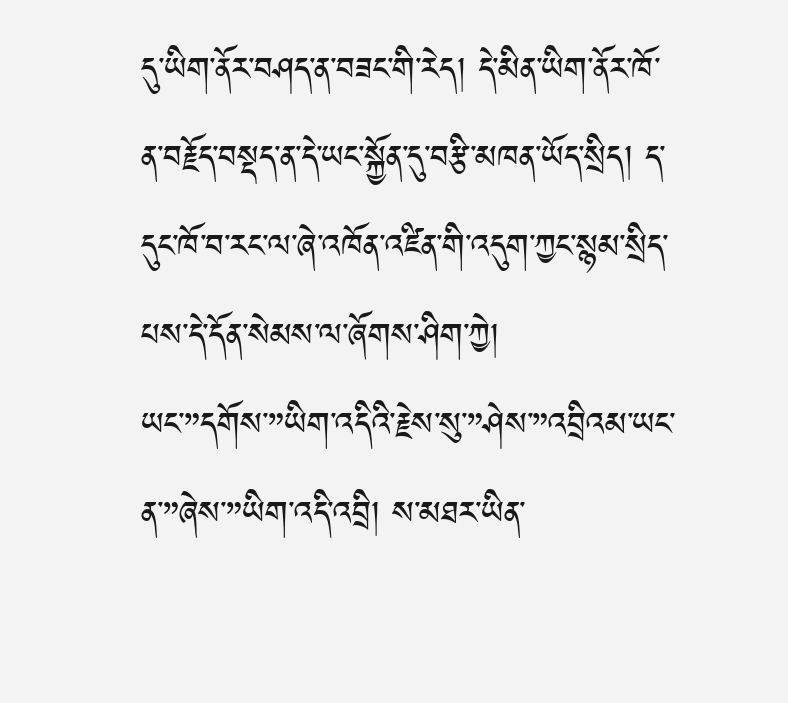དུ་ཡིག་ནོར་བཤད་ན་བཟང་གི་རེད། དེ་མིན་ཡིག་ནོར་ཁོ་ན་བརྗོད་བསྡད་ན་དེ་ཡང་སྐྱོན་དུ་བརྩི་མཁན་ཡོད་སྲིད། ད་དུང་ཁོ་བ་རང་ལ་ཞེ་འཁོན་འཛིན་གི་འདུག་ཀྱང་སྙམ་སྲིད་པས་དེ་དོན་སེམས་ལ་ཞོགས་ཤིག་ཀྱེ།
ཡང་”དགོས་”ཡིག་འདིའི་རྗེས་སུ་”ཤེས་”འབྲིའམ་ཡང་ན་”ཞེས་”ཡིག་འདི་འབྲི། ས་མཐར་ཡིན་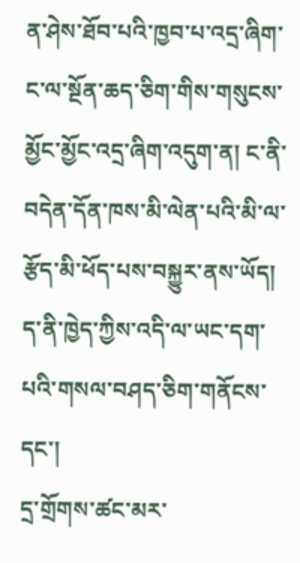ན་ཤེས་ཐོབ་པའི་ཁྱབ་པ་འདྲ་ཞིག་ང་ལ་སྔོན་ཆད་ཅིག་གིས་གསུངས་མྱོང་མྱོང་འདྲ་ཞིག་འདུག་ན། ང་ནི་བདེན་དོན་ཁས་མི་ལེན་པའི་མི་ལ་རྩོད་མི་ཕོད་པས་བསྐྱུར་ནས་ཡོད། ད་ནི་ཁྱེད་ཀྱིས་འདི་ལ་ཡང་དག་པའི་གསལ་བཤད་ཅིག་གནོངས་དང་།
དྲ་གྲོགས་ཚང་མར་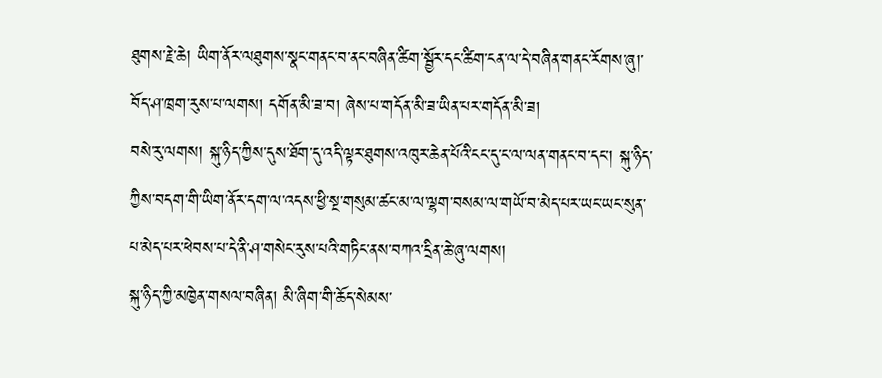ཐུགས་རྗེ་ཆེ། ཡིག་ནོར་ལཐུགས་སྣང་གནང་བ་ནང་བཞིན་ཚིག་སྦྱོར་དང་ཚིག་ངན་ལ་དེ་བཞིན་གནང་རོགས་ཞུ།་
བོད་ཤ་ཁྲག་རུས་པ་ལགས། དགོན་མི་ཟ་བ། ཞེས་པ་གདོན་མི་ཟ་ཡིན་པར་གདོན་མི་ཟ།
བསེ་རུ་ལགས། སྐུ་ཉིད་ཀྱིས་དུས་ཐོག་དུ་འདི་ལྟར་ཐུགས་འཁུར་ཆེན་པོའི་ངང་དུ་ང་ལ་ལན་གནང་བ་དང་། སྐུ་ཉིད་ཀྱིས་བདག་གི་ཡིག་ནོར་དག་ལ་འདས་ཕྱི་སྔ་གསུམ་ཚང་མ་ལ་ལྷག་བསམ་ལ་གཡོ་བ་མེད་པར་ཡང་ཡང་སུན་པ་མེད་པར་ཕེབས་པ་དེ་ནི་ཤ་གསེང་རུས་པའི་གཏིང་ནས་བཀའ་དྲིན་ཆེ་ཞུ་ལགས།
སྐུ་ཉིད་ཀྱི་མཁྱེན་གསལ་བཞིན། མི་ཞིག་གི་ཆོད་སེམས་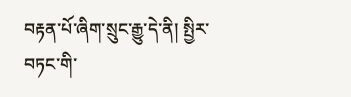བརྟན་པོ་ཞིག་སྲུང་རྒྱུ་དེ་ནི། སྤྱིར་བཏང་གི་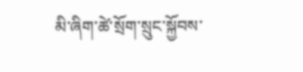མི་ཞིག་ཚེ་སྲོག་སྲུང་སྐྱོབས་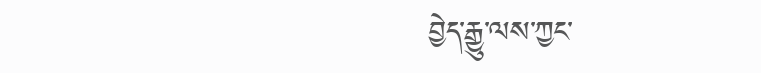བྱེད་རྒྱུ་ལས་ཀྱང་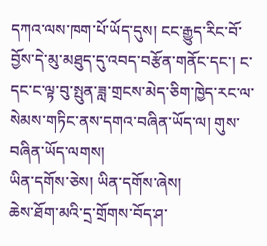དཀའ་ལས་ཁག་པོ་ཡོད་དུས། ངང་རྒྱུད་རིང་བོ་བྱོས་དེ་མུ་མཐུད་དུ་འབད་བརྩོན་གནོང་དང་། ང་དང་ང་ལྟ་བུ་སྤུན་ཟླ་གྲངས་མེད་ཅིག་ཁྱེད་རང་ལ་སེམས་གཏིང་ནས་དགའ་བཞིན་ཡོད་ལ། གུས་བཞིན་ཡོད་ལགས།
ཡིན་དགོས་ཅེས། ཡིན་དགོས་ཞེས།
ཆེས་ཐོག་མའི་དྲ་གྲོགས་བོད་ཤ་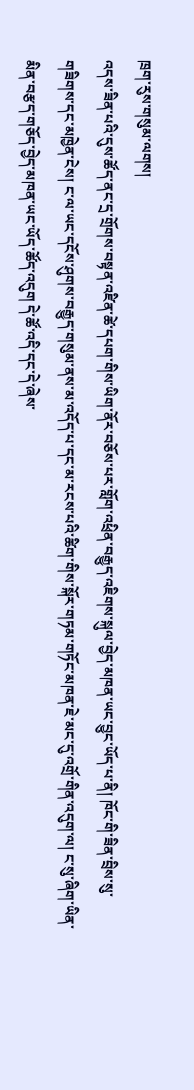ཁྲག་རུས་གསུམ་ལགས།
འདས་ཟིན་པའི་དུས་ཚོད་ནང་དྲ་གྲོགས་བསྟན་འཛིན་ཚེ་དཔག་གིས་ཡིག་ནོར་བཅོས་པར་གློག་འཕྲིན་བརྒྱུད་འཇིགས་སྐུལ་བྱེད་མཁན་ཡང་བྱུང་ཡོད་པ་ནི། ཁོང་གི་ཟིན་བྲིས་སུ་གཟིགས་དང་མཁྱེན་ངེས། ང་ལ་ཡང་དངོས་ཤུགས་བརྒྱུད་གསུམ་ནས་མ་འདོད་པ་དང་མ་རངས་པའི་ཚིག་གིས་སྐོར་གཏམ་གཏོང་མཁན་ཇེ་མང་དུ་འགྲོ་གིན་འདུག་ལ། ང་སུ་ཞིག་ཡིན་མིན་བརྩད་གཅོད་བྱེད་མཁན་ཡང་ཡོད་ཚོད་འདུག དེ་ཚོ་འདི་དང་དེ་ཞེས་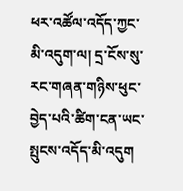ཕར་འཚོལ་འདོད་ཀྱང་མི་འདུག་ལ། དྲ་ངོས་སུ་རང་གཞན་གཉིས་ཕུང་བྱེད་པའི་ཚིག་ངན་ཡང་སྤུངས་འདོད་མི་འདུག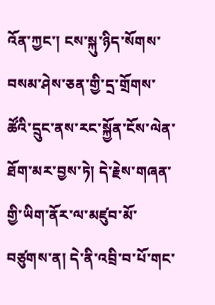འོན་ཀྱང་། ངས་སྐུ་ཉིད་སོགས་བསམ་ཤེས་ཅན་གྱི་དྲ་གྲོགས་ཚོའི་དྲུང་ནས་རང་སྐྱོན་ངོས་ལེན་ཐོག་མར་བྱས་ཏེ། དེ་རྗེས་གཞན་གྱི་ཡིག་ནོར་ལ་མཛུབ་མོ་བཙུགས་ན། དེ་ནི་འབྲི་བ་པོ་གང་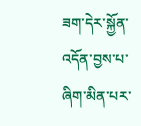ཟག་དེར་སྐྱོན་འདོན་བྱས་པ་ཞིག་མིན་པར་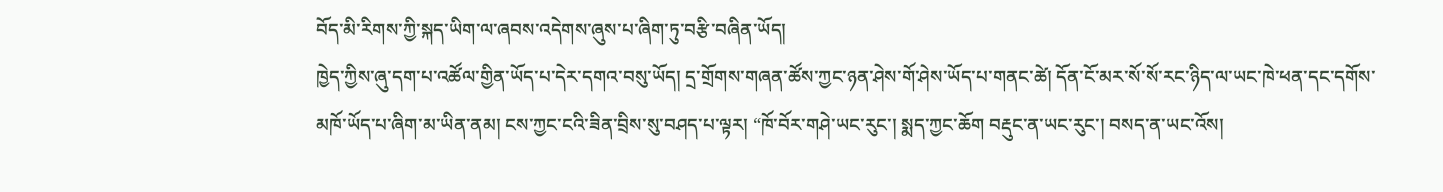བོད་མི་རིགས་ཀྱི་སྐད་ཡིག་ལ་ཞབས་འདེགས་ཞུས་པ་ཞིག་ཏུ་བརྩི་བཞིན་ཡོད།
ཁྱེད་ཀྱིས་ཞུ་དག་པ་འཚོལ་གྱིན་ཡོད་པ་དེར་དགའ་བསུ་ཡོད། དྲ་གྲོགས་གཞན་ཚོས་ཀྱང་ཉན་ཤེས་གོ་ཤེས་ཡོད་པ་གནང་ཚེ། དོན་ངོ་མར་སོ་སོ་རང་ཉིད་ལ་ཡང་ཁེ་ཕན་དང་དགོས་མཁོ་ཡོད་པ་ཞིག་མ་ཡིན་ནམ། ངས་ཀྱང་ངའི་ཟིན་བྲིས་སུ་བཤད་པ་ལྟར། “ཁོ་བོར་གཤེ་ཡང་རུང་། སྨད་ཀྱང་ཆོག བརྡུང་ན་ཡང་རུང་། བསད་ན་ཡང་འོས།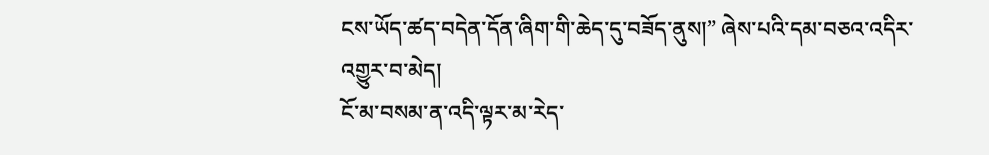ངས་ཡོད་ཚད་བདེན་དོན་ཞིག་གི་ཆེད་དུ་བཟོད་ནུས།” ཞེས་པའི་དམ་བཅའ་འདིར་འགྱུར་བ་མེད།
ངོ་མ་བསམ་ན་འདི་ལྟར་མ་རེད་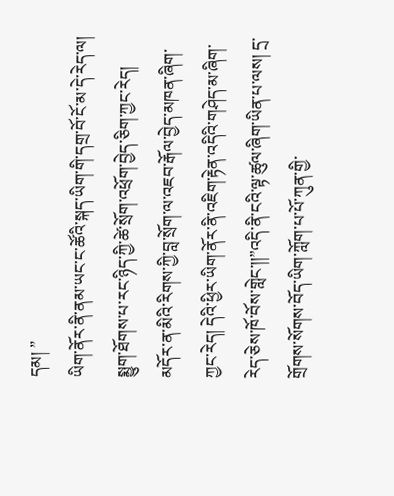དམ། ”
ཡིག་ནོར་ནི་ནམ་ཡང་ང་ཚོའི་སྐད་ཡིག་གི་དགྲ་བོ་ངོ་མ་དེ་རེད་ལ།
སྨྱུག་ཐོགས་པ་རང་ཉིད་ཀྱི་ཚེ་སྲོག་འཕྲོག་བྱེད་ཅིག་ཀྱང་རེད། མདོར་ན་མིའི་རིགས་ཀྱི་བླ་སྲོག་ལ་འཇབ་རྒོལ་བྱེད་མཁན་ཞིག་ཀྱང་རེད། དེའི་ཕྱིར་ཡིག་ནོར་ནི་འཇིག་རྟེན་འདིའི་གཤེད་མ་ཞིག་རེད་ཅེས་ཁོ་བོས་གླེང་།།”འདི་ནི་ངའི་ལྟ་ཚུལ་ཞིག་ཡིན་པ་ལས། དྲ་གྲོགས་སོགས་བོད་ཡིག་ཀློག་པ་པོ་ཀུན་གྱི་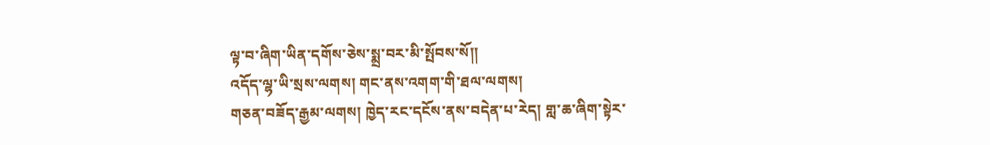ལྟ་བ་ཞིག་ཡིན་དགོས་ཅེས་སྨྲ་བར་མི་སྤོབས་སོ།།
འདོད་ལྷ་ཡི་སྲས་ལགས། གང་ནས་འགག་གི་ཐལ་ལགས།
གཅན་བཟོད་རྒྱམ་ལགས། ཁྱེད་རང་དངོས་ནས་བདེན་པ་རེད། གླ་ཆ་ཞིག་སྟེར་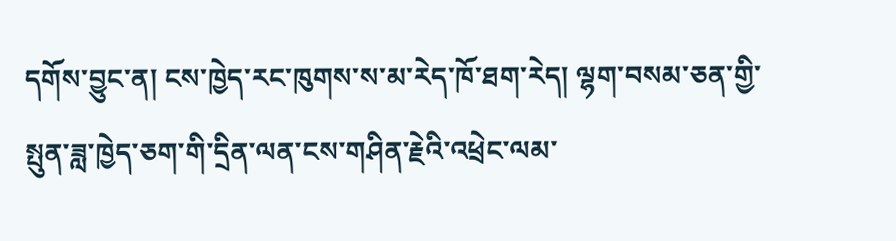དགོས་བྱུང་ན། ངས་ཁྱེད་རང་ཁུགས་ས་མ་རེད་ཁོ་ཐག་རེད། ལྷག་བསམ་ཅན་གྱི་སྤུན་ཟླ་ཁྱེད་ཅག་གི་དྲིན་ལན་ངས་གཤིན་རྗེའི་འཕྲེང་ལམ་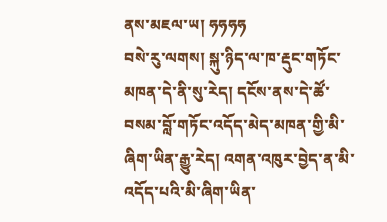ནས་མཇལ་ཡ། ཧཧཧཧ
བསེ་རུ་ལགས། སྐུ་ཉིད་ལ་ཁ་རྡུང་གཏོང་མཁན་དེ་ནི་སུ་རེད། དངོས་ནས་དེ་ཚོ་བསམ་བློ་གཏོང་འདོད་མེད་མཁན་གྱི་མི་ཞིག་ཡིན་རྒྱུ་རེད། འགན་འཁུར་བྱེད་ན་མི་འདོད་པའི་མི་ཞིག་ཡིན་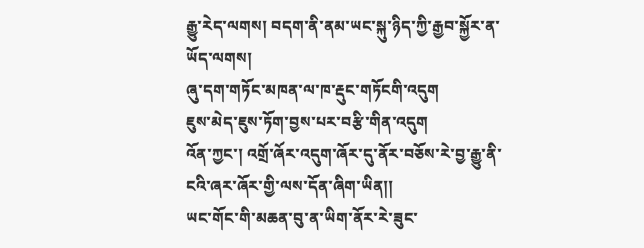རྒྱུ་རེད་ལགས། བདག་ནི་ནམ་ཡང་སྐུ་ཉིད་ཀྱི་རྒྱབ་སྐྱོར་ན་ཡོད་ལགས།
ཞུ་དག་གཏོང་མཁན་ལ་ཁ་རྡུང་གཏོངགི་འདུག
ཇུས་མེད་ཇུས་ཏོག་བྱས་པར་བརྩི་གིན་འདུག
འོན་ཀྱང་། འགྲོ་ཞོར་འདུག་ཞོར་དུ་ནོར་བཅོས་རེ་བྱ་རྒྱུ་ནི་ངའི་ཞར་ཞོར་གྱི་ལས་དོན་ཞིག་ཡིན།།
ཡང་གོང་གི་མཆན་བུ་ན་ཡིག་ནོར་རེ་ཟུང་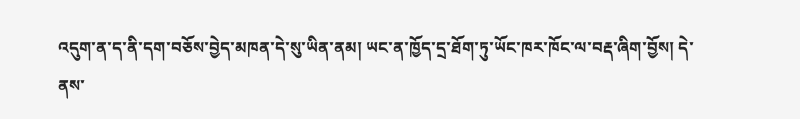འདུག་ན་ད་ནི་དག་བཅོས་བྱེད་མཁན་དེ་སུ་ཡིན་ནམ། ཡང་ན་ཁྱོད་དྲ་ཐོག་ཏུ་ཡོང་ཁར་ཁོང་ལ་བརྡ་ཞིག་བྱོས། དེ་ནས་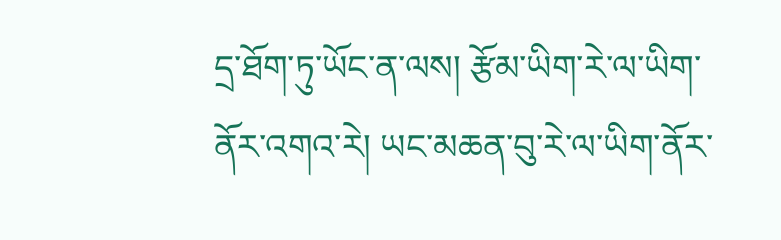དྲ་ཐོག་ཏུ་ཡོང་ན་ལས། རྩོམ་ཡིག་རེ་ལ་ཡིག་ནོར་འགའ་རེ། ཡང་མཆན་བུ་རེ་ལ་ཡིག་ནོར་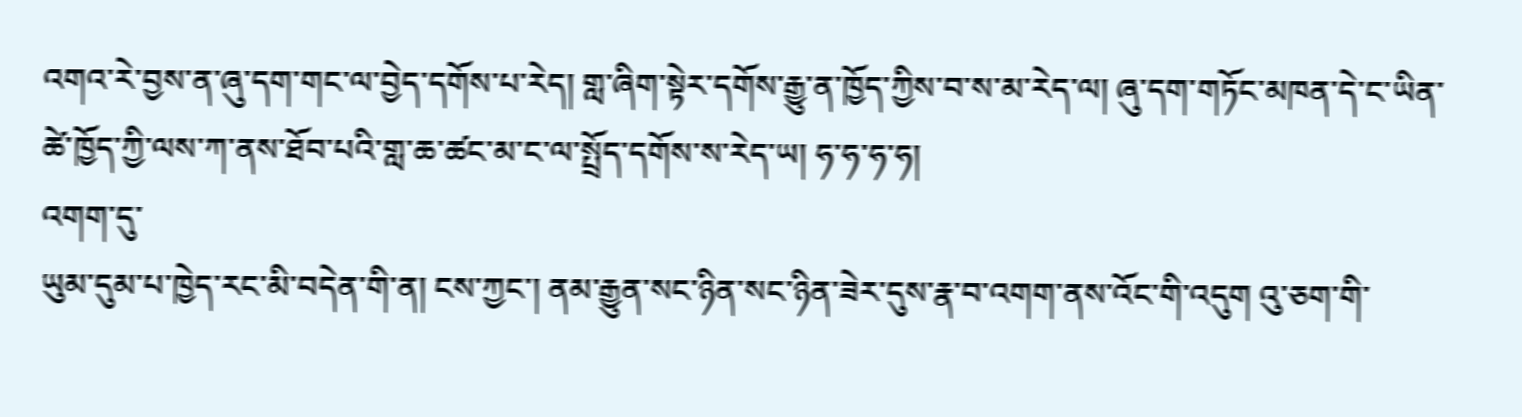འགའ་རེ་བྱས་ན་ཞུ་དག་གང་ལ་བྱེད་དགོས་པ་རེད། གླ་ཞིག་སྟེར་དགོས་རྒྱུ་ན་ཁྱོད་ཀྱིས་བ་ས་མ་རེད་ལ། ཞུ་དག་གཏོང་མཁན་དེ་ང་ཡིན་ཚེ་ཁྱོད་ཀྱི་ལས་ཀ་ནས་ཐོབ་པའི་གླ་ཆ་ཚང་མ་ང་ལ་སྤྲོད་དགོས་ས་རེད་ཡ། ཧ་ཧ་ཧ་ཧ།
འགག་དུ་
ཡུམ་དུམ་པ་ཁྱེད་རང་མི་བདེན་གི་ན། ངས་ཀྱང་། ནམ་རྒྱུན་སང་ཉིན་སང་ཉིན་ཟེར་དུས་རྣ་བ་འགག་ནས་འོང་གི་འདུག འུ་ཅག་གི་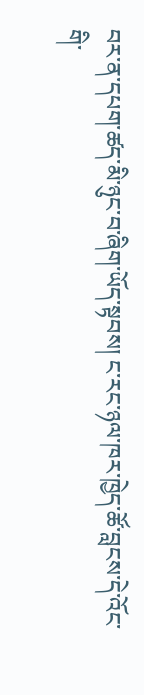བར་ན་དཔག་ཚད་མི་ཉུང་བ་ཞིག་ཡོད་སྟབས། ང་རང་ཉལ་ཁར་ཁྱེད་ཚོ་བླངས་དེ་འོང་གི་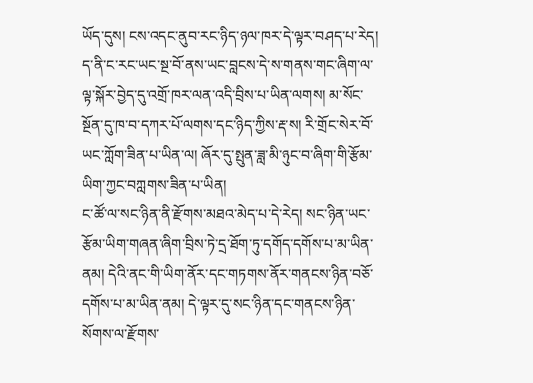ཡོད་དུས། ངས་འདང་ནུབ་རང་ཉིད་ཉལ་ཁར་དེ་ལྟར་བཤད་པ་རེད། ད་ནི་ང་རང་ཡང་སྔ་བོ་ནས་ཡང་བླངས་དེ་ས་གནས་གང་ཞིག་ལ་ལྟ་སྐོར་བྱེད་དུ་འགྲོ་ཁར་ལན་འདི་བྲིས་པ་ཡིན་ལགས། མ་སོང་སྔོན་དུ་ཁ་བ་དཀར་པོ་ལགས་དང་ཉིད་ཀྱིས་རྡ་ས། རི་གྲོང་སེར་བོ་ཡང་ཀློག་ཟིན་པ་ཡིན་ལ། ཞོར་དུ་སྤུན་ཟླ་མི་ཉུང་བ་ཞིག་གི་རྩོམ་ཡིག་ཀྱང་བཀླགས་ཟིན་པ་ཡིན།
ང་ཚོ་ལ་སང་ཉིན་ནི་རྫོགས་མཐའ་མེད་པ་དེ་རེད། སང་ཉིན་ཡང་རྩོམ་ཡིག་གཞན་ཞིག་བྲིས་ཏེ་དྲ་ཐོག་ཏུ་དགོད་དགོས་པ་མ་ཡིན་ནམ། དེའི་ནང་གི་ཡིག་ནོར་དང་གཏགས་ནོར་གནངས་ཉིན་བཅོ་དགོས་པ་མ་ཡིན་ནམ། དེ་ལྟར་དུ་སང་ཉིན་དང་གནངས་ཉིན་སོགས་ལ་རྫོགས་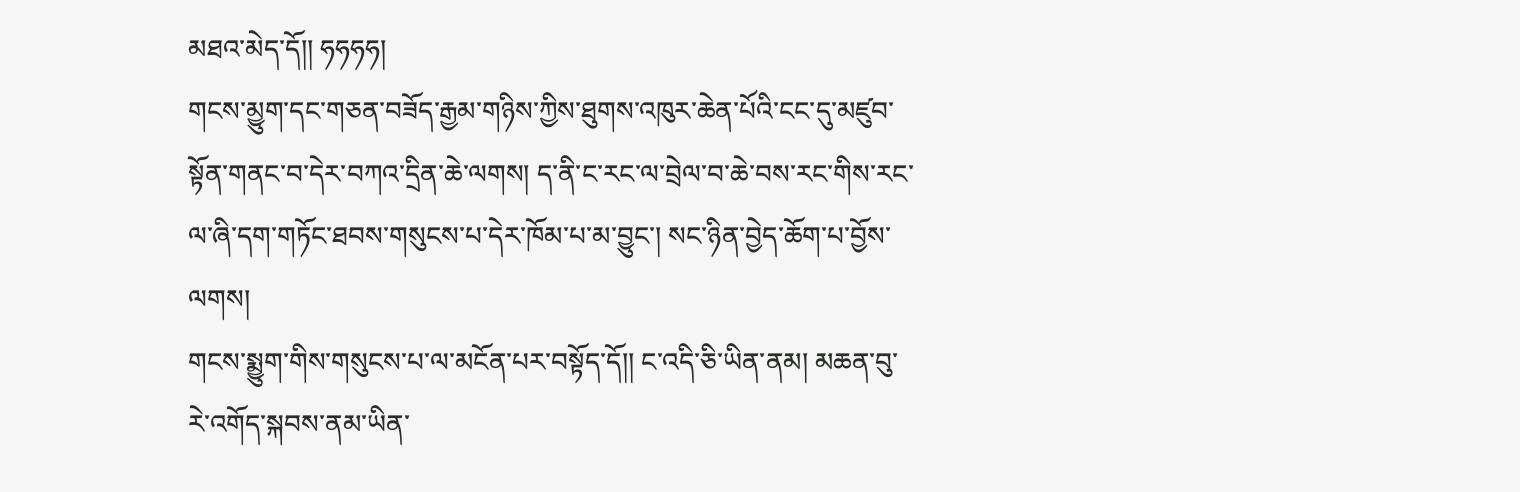མཐའ་མེད་དོ།། ཧཧཧཧ།
གངས་མྱུག་དང་གཅན་བཟོད་རྒྱམ་གཉིས་ཀྱིས་ཐུགས་འཁུར་ཆེན་པོའི་ངང་དུ་མཛུབ་སྟོན་གནང་བ་དེར་བཀའ་དྲིན་ཆེ་ལགས། ད་ནི་ང་རང་ལ་བྲེལ་བ་ཆེ་བས་རང་གིས་རང་ལ་ཞི་དག་གཏོང་ཐབས་གསུངས་པ་དེར་ཁོམ་པ་མ་བྱུང་། སང་ཉིན་བྱེད་ཆོག་པ་བྱོས་ལགས།
གངས་སྨྱུག་གིས་གསུངས་པ་ལ་མངོན་པར་བསྟོད་དོ།། ང་འདི་ཅི་ཡིན་ནམ། མཆན་བུ་རེ་འགོད་སྐབས་ནམ་ཡིན་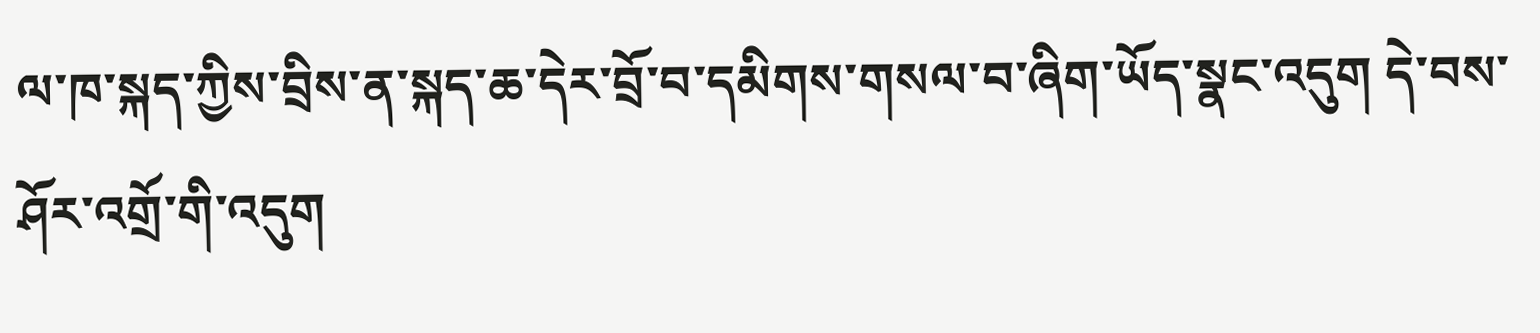ལ་ཁ་སྐད་ཀྱིས་བྲིས་ན་སྐད་ཆ་དེར་བྲོ་བ་དམིགས་གསལ་བ་ཞིག་ཡོད་སྣང་འདུག དེ་བས་ཤོར་འགྲོ་གི་འདུག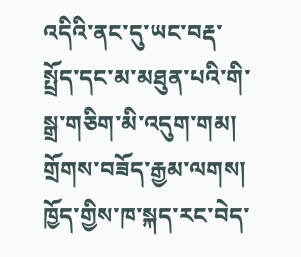འདིའི་ནང་དུ་ཡང་བརྡ་སྤྲོད་དང་མ་མཐུན་པའི་གི་སྒྲ་གཅིག་མི་འདུག་གམ།
གྲོགས་བཟོད་རྒྱམ་ལགས། ཁྱོད་གྱིས་ཁ་སྐད་རང་བེད་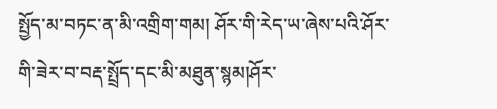སྤྱོད་མ་བཏང་ན་མི་འགྲིག་གམ། ཤོར་གི་རེད་ཡ་ཞེས་པའི་ཤོར་གི་ཟེར་བ་བརྡ་སྤྲོད་དང་མི་མཐུན་སྙམ།ཤོར་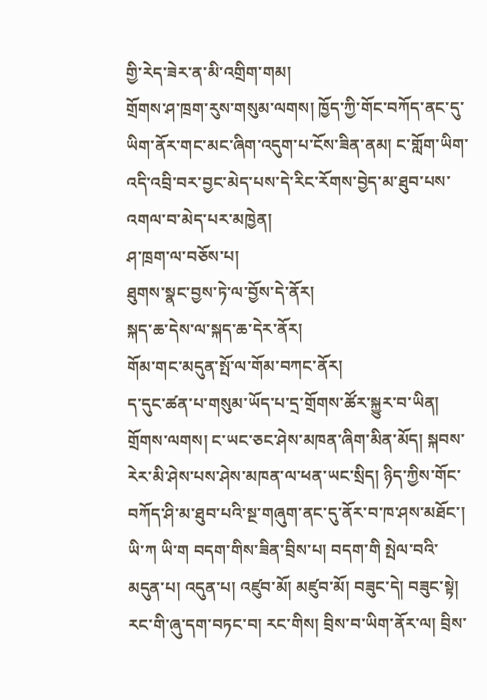གྱི་རེད་ཟེར་ན་མི་འགྲིག་གམ།
གྲོགས་ཤ་ཁྲག་རུས་གསུམ་ལགས། ཁྱོད་ཀྱི་གོང་བཀོད་ནང་དུ་ཡིག་ནོར་གང་མང་ཞིག་འདུག་པ་ངོས་ཟིན་ནམ། ང་གློག་ཡིག་འདི་འབྲི་བར་བྱང་མེད་པས་དེ་རིང་རོགས་བྱེད་མ་ཐུབ་པས་འགལ་བ་མེད་པར་མཁྱེན།
ཤ་ཁྲག་ལ་བཅོས་པ།
ཐུགས་སྣང་བྱས་ཏེ་ལ་བྱོས་དེ་ནོར།
སྐད་ཆ་དེས་ལ་སྐད་ཆ་དེར་ནོར།
གོམ་གང་མདུན་སྤོ་ལ་གོམ་བཀང་ནོར།
ད་དུང་ཚན་པ་གསུམ་ཡོད་པ་དྲ་གྲོགས་ཚོར་སྐྱུར་བ་ཡིན།
གྲོགས་ལགས། ང་ཡང་ཅང་ཤེས་མཁན་ཞིག་མིན་མོད། སྐབས་རེར་མི་ཤེས་པས་ཤེས་མཁན་ལ་ཕན་ཡང་སྲིད། ཉིད་ཀྱིས་གོང་བཀོད་ཤི་མ་ཐུབ་པའི་སྔ་གཞུག་ནང་དུ་ནོར་བ་ཁ་ཤས་མཐོང་། ཡི་ཀ ཡི་ག བདག་གིས་ཟིན་བྲིས་པ། བདག་གི སྤེལ་བའི་མདུན་པ། འདུན་པ། འཛུབ་མོ། མཛུབ་མོ། བཟུང་དེ། བཟུང་སྟེ། རང་གི་ཞུ་དག་བཏང་བ། རང་གིས། བྲིས་བ་ཡིག་ནོར་ལ། བྲིས་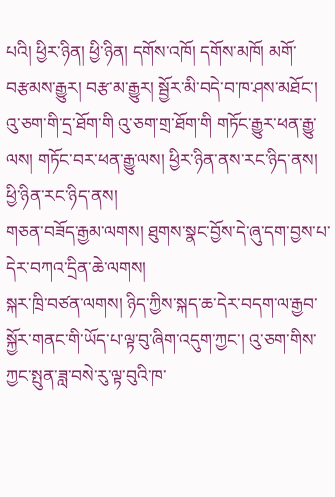པའི། ཕྱིར་ཉིན། ཕྱི་ཉིན། དགོས་འཁོ། དགོས་མཁོ། མགོ་བརྩམས་རྒྱུར། བརྩ་མ་རྒྱུར། སྦྱོར་མི་བདེ་བ་ཁ་ཤས་མཐོང་། འུ་ཅག་གི་དྲ་ཐོག་གི འུ་ཅག་གྲ་ཐོག་གི གཏོང་རྒྱུར་ཕན་རྒྱུ་ལས། གཏོང་བར་ཕན་རྒྱུ་ལས། ཕྱིར་ཉིན་ནས་རང་ཉིད་ནས། ཕྱི་ཉིན་རང་ཉིད་ནས།
གཅན་བཟོད་རྒྱམ་ལགས། ཐུགས་སྣང་བྱོས་དེ་ཞུ་དག་བྱས་པ་དེར་བཀའ་དྲིན་ཆེ་ལགས།
སྐར་ཁྲི་བཙན་ལགས། ཉིད་ཀྱིས་སྐད་ཆ་དེར་བདག་ལ་རྒྱབ་སྐྱོར་གནང་གི་ཡོད་པ་ལྟ་བུ་ཞིག་འདུག་ཀྱང་། འུ་ཅག་གིས་ཀྱང་སྤུན་ཟླ་བསེ་རུ་ལྟ་བུའི་ཁ་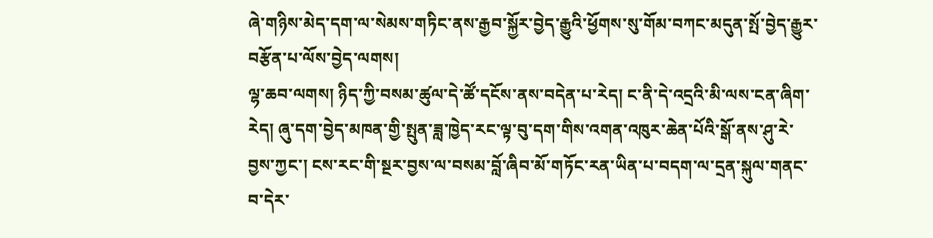ཞེ་གཉིས་མེད་དག་ལ་སེམས་གཏིང་ནས་རྒྱབ་སྐྱོར་བྱེད་རྒྱུའི་ཕྱོགས་སུ་གོམ་བཀང་མདུན་སྤོ་བྱེད་རྒྱུར་བརྩོན་པ་ལོས་བྱེད་ལགས།
ལྷ་ཆབ་ལགས། ཉིད་ཀྱི་བསམ་ཚུལ་དེ་ཚོ་དངོས་ནས་བདེན་པ་རེད། ང་ནི་དེ་འདྲའི་མི་ལས་ངན་ཞིག་རེད། ཞུ་དག་བྱེད་མཁན་གྱི་སྤུན་ཟླ་ཁྱེད་རང་ལྟ་བུ་དག་གིས་འགན་འཁུར་ཆེན་པོའི་སྒོ་ནས་ཤུ་རེ་བྱས་ཀྱང་། ངས་རང་གི་སྔར་བྱས་ལ་བསམ་བློ་ཞིབ་མོ་གཏོང་རན་ཡིན་པ་བདག་ལ་དྲན་སྐུལ་གནང་བ་དེར་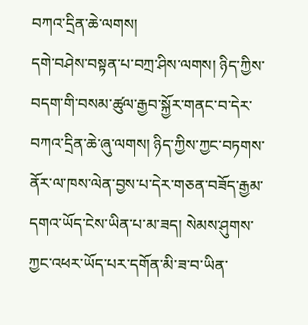བཀའ་དྲིན་ཆེ་ལགས།
དགེ་བཤེས་བསྟན་པ་བཀྲ་ཤིས་ལགས། ཉིད་ཀྱིས་བདག་གི་བསམ་ཚུལ་རྒྱབ་སྐྱོར་གནང་བ་དེར་བཀའ་དྲིན་ཆེ་ཞུ་ལགས། ཉིད་ཀྱིས་ཀྱང་བཏགས་ནོར་ལ་ཁས་ལེན་བྱས་པ་དེར་གཅན་བཟོད་རྒྱམ་དགའ་ཡོད་ངེས་ཡིན་པ་མ་ཟད། སེམས་ཤུགས་ཀྱང་འཕར་ཡོད་པར་དགོན་མི་ཟ་བ་ཡིན་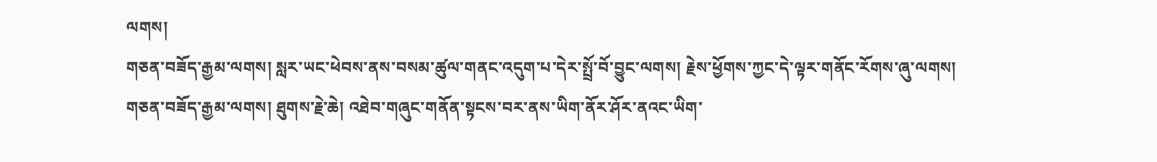ལགས།
གཅན་བཟོད་རྒྱམ་ལགས། སླར་ཡང་ཕེབས་ནས་བསམ་ཚུལ་གནང་འདུག་པ་དེར་སྤྲོ་བོ་བྱུང་ལགས། རྗེས་ཕྱོགས་ཀྱང་དེ་ལྟར་གནོང་རོགས་ཞུ་ལགས།
གཅན་བཟོད་རྒྱམ་ལགས། ཐུགས་རྗེ་ཆེ། འཐེབ་གཞུང་གནོན་སྟངས་བར་ནས་ཡིག་ནོར་ཤོར་ནའང་ཡིག་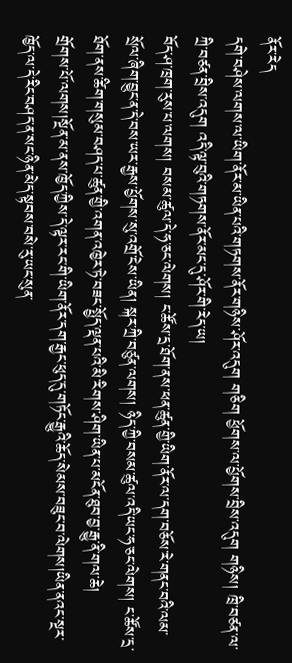ནོར་རེད
དགེ་བཤེས་ལགས་ལ་ཡིག་ནོར་མ་ཡིན་པའི་གཏགས་ནོར་གཉིས་ཤོར་འདུག གཅིག ཕྱོགས་ལ་པྱོགས་བྲིས་འདུག གཉིས། ཁྲི་བཙན་ལ་ཀྲི་བཙན་བྲིས་འདུག འདི་ལྟ་བུའི་གཏགས་ནོར་མང་དུ་ཤོར་གི་རེད་ཡ།
བོད་ཤ་ཁྲག་རུས་པ་ལགས། བསམ་ཚུལ་དེ་ཧ་ཅང་ལེགས། ང་ཚོས་དྲ་ཐོག་ནས་ཕན་ཚུན་གྱི་ཡིག་ནོར་ལ་དག་བཅོས་རེ་གནང་བའི་ལམ་སྲོལ་ཞིག་བྱུང་ན་དེ་བས་ཡར་རྒྱས་པྱོགས་སུ་འགྲོ་ངེས་ཡིན། སྐར་ཀྲི་བཙུན་ལགས། ཉིད་ཀྱི་བསམ་ཚུལ་འདི་ཡང་ཧ་ཅང་ལེགས། ང་ཚོས་དྲ་ཐོག་ནས་ཚིག་གསུམ་བཤད་པ་ཚུན་གྱི་འགན་འཁྱེར་ཏེ་བཟང་སྤྱོད་ལྡན་པའི་མི་རིགས་ཤིག་ཡིན་པ་མངོན་ཐུབ་བྱ་རྒྱུ་ནི་གལ་ཆེ།
གྲོགས་པོ་ལགས།སྔོན་མ་ནས་ཁྱོད་ཀྱིས་དེ་ལྟར་རང་གི་ཡིག་ནོར་དག་རྒྱང་ཕུད་དུ་གཏོང་རྒྱུའི་ཆོད་སེམས་བཟུང་བ་ལེགས།ཡིན་ནའང་སྔར་ཁྱོད་ལ་དེ་རིང་བཤད་ན་སང་ཉིན་མེད་སྟབས་བསེ་རུ་ཡང་སུན་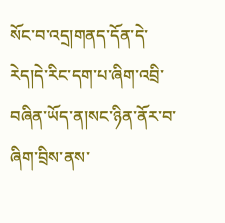སོང་བ་འདྲ།གནད་དོན་དེ་རེད།དེ་རིང་དག་པ་ཞིག་འབྲི་བཞིན་ཡོད་ན།སང་ཉིན་ནོར་བ་ཞིག་བྲིས་ནས་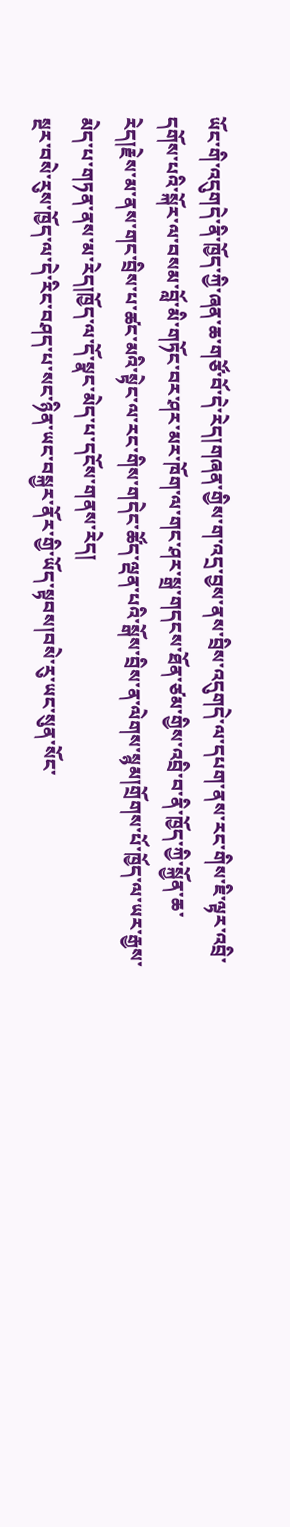ཡོང་གི་འདུགདེ་ནི་ཁྱོད་ཀྱི་ཞན་ཆ་གཙོ་བོ་དེ་རེད།གཞན་གྱིས་ག་འདྲ་བྱས་ནས་བྲིས་འདུགདེ་ལ་དཔག་ནས་རང་གིས་ཇི་ལྟར་འབྲི་དགོས་པའི་སྐོར་ལ་བསམ་བློ་མི་གཏོང་བར་ཤར་མར་ཁོག་ལ་གང་ཤར་སྒྲ་གདངས་ཐོན་ཙམ་གྱིས་འབྲི་བ་ནི་ཁྱོད་ཀྱི་སྐྱོན་ཆ་རེད།རྗེས་མ་ནས་གང་བྲིས་པ་ཚང་མའི་སྟེང་ལ་རང་གིས་གདེང་ཚོད་ལྡན་པའི་སྒོས་བྲིས་ན་ལེགས་སྙམ།གྲོགས་པོ་ཁྱོད་ལ་ཡར་རྒྱས་མེད་པ་གཏན་ནས་མ་རེད།ཁྱོད་ལ་དོ་སྣང་མེད་པ་དངོས་གནས་རེད།
སྔར་བསེ་རུས་ཁྱོད་ལ་དེ་རིང་བཤད་པ་སང་ཉིན་ཡང་བསྐྱར་ནོར་གྱི་ཡོད་སྟབས།བསེ་རུ་ཡང་སུན་སོང་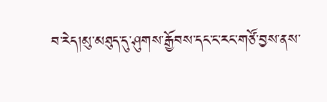བ་རེད།མུ་མཐུད་དུ་ཤུགས་རྒྱོབས་དང་ང་རང་གཙོ་བྱས་ནས་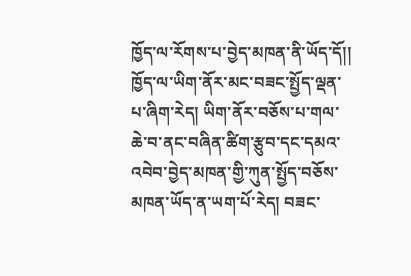ཁྱོད་ལ་རོགས་པ་བྱེད་མཁན་ནི་ཡོད་དོ།།
ཁྱོད་ལ་ཡིག་ནོར་མང་བཟང་སྤྱོད་ལྡན་པ་ཞིག་རེད། ཡིག་ནོར་བཅོས་པ་གལ་ཆེ་བ་ནང་བཞིན་ཚིག་རྩུབ་དང་དམའ་འབེབ་བྱེད་མཁན་གྱི་ཀུན་སྤྱོད་བཅོས་མཁན་ཡོད་ན་ཡག་པོ་རེད། བཟང་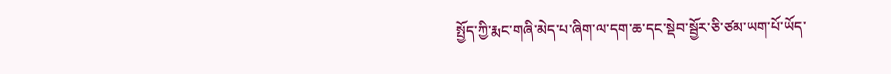སྤྱོད་ཀྱི་རྨང་གཞི་མེད་པ་ཞིག་ལ་དག་ཆ་དང་སྡེབ་སྦྱོར་ཅི་ཙམ་ཡག་པོ་ཡོད་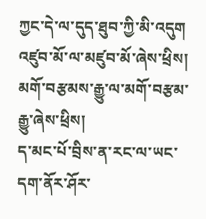ཀྱང་དེ་ལ་དུད་ཐུབ་ཀྱི་མི་འདུག
འཛུབ་མོ་ལ་མཛུབ་མོ་ཞེས་ཕྲིས།
མགོ་བརྩམས་རྒྱུ་ལ་མགོ་བརྩམ་རྒྱུ་ཞེས་ཕྲིས།
ད་མང་པོ་བྲིས་ན་རང་ལ་ཡང་དག་ནོར་ཤོར་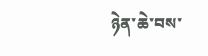ཉེན་ཆེ་བས་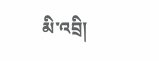མི་འབྲི།